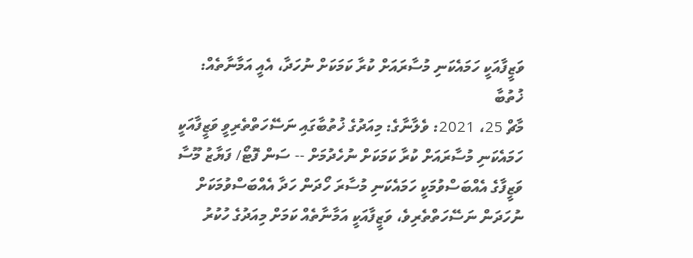ވަޒީފާއަކީ ހަމައެކަނި މުސާރައަށް ކުރާ ކަމަކަށް ނުހަދާ، އެއީ އަމާނާތެއް: ޚުތުބާ
މާޗް 25، 2021: ވެލާނާގެ: މިއަދުގެ ޚުތުބާގައި ނަސޭހަތްތެރިވީ ވަޒީފާއަކީ ހަމައެކަނި މުސާރައަށް ކުރާ ކަމަކަށް ނުހެދުމަށް -- ސަން ފޮޓޯ/ ފަޔާޒު މޫސާ
ވަޒީފާގެ އެއްބަސްވުމަކީ ހަމައެކަނި މުސާރަ ހޯދަން ހަދާ އެއްބަސްވުމަކަށް ނުހަދަން ނަސޭހަތްތެރިވެ، ވަޒީފާއަކީ އަމާނާތެއް ކަމަށް މިއަދުގެ ހުކުރު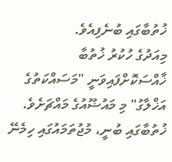ޚުތުބާގައި ބުނެފިއެވެ.
މިއަދުގެ ހުކުރު ޚުތުބާ ޚާއްސަކޮށްފައިވަނީ "މަސައްކަތުގެ އަޚްލާގު" މި މައުޟޫއުގެ މައްޗަށެވެ.
ޚުތުބާގައި ބުނީ، މުޖުތަމައުގައި ހިމެނޭ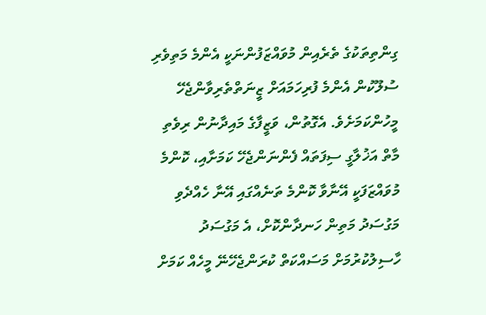ގިންތިތަކުގެ ތެރެއިން މުވައްޒަފުންނަކީ އެންމެ މަތިވެރި ސުލޫކުން އެންމެ ފުރިހަމައަށް ޒީނަތްތެރިވާންޖެހޭ މީހުންކަމަށެވެ. އެގޮތުން، ވަޒީފާގެ މައިދާނުން ރިވެތި މާތް އަޚުލާގީ ސިފަތައް ފެންނަންޖެހޭ ކަމަށާއި، ކޮންމެ މުވައްޒަފަކީ އޭނާވާ ކޮންމެ ތަނެއްގައި އޭނާ ހެއްދެވި މަގުސަދު މަތިން ހަނދާންކޮށް، އެ މަގުސަދު ހާސިލުކުރުމަށް މަސައްކަތް ކުރަންޖެހޭނޭ މީހެއް ކަމަށް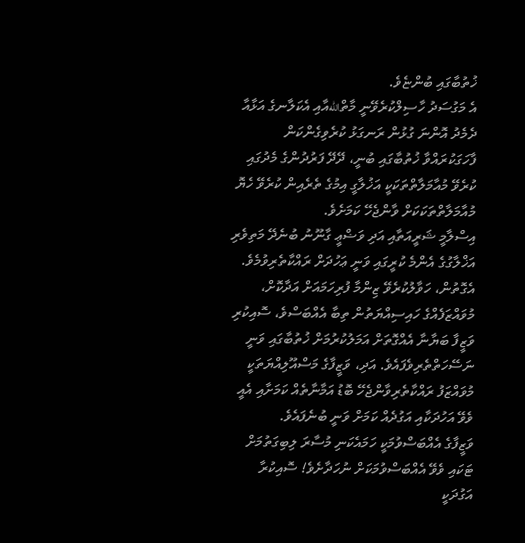ޚުތުބާގައި ބުންޏެވެ.
އެ މަގުސަދު ހާސިލްކުރެވޭނީ މާތްاللهއާއި އެކަލާނގެ އަޅާއާ ދެމެދު އޮންނަ ގުޅުން ރަނގަޅު ކުރެވިގެންކަން ފާހަގަކުރައްވާ ޚުތުބާގައި ބުނީ، ދޭދޭ ފަރުދުންގެ މެދުގައި ކުރެވޭ މުއާމަލާތްތަކަކީ އަޚުލާގީ އިމުގެ ތެރެއިން ކުރެވޭ ހެޔޮ މުއާމަލާތްތަކަކަށް ވާންޖެހޭ ކަމަށެވެ.
އިސްލާމީ ޝަރީއަތާއި އަދި ވަޟްޢީ ގާނޫނު ބުނެދޭ މަތިވެރި އަޚްލާގުގެ އެންމެ ކުރީގައި ވަނީ ޢަހުދަށް ރައްކާތެރިވުމެވެ. އެގޮތުން، ހަވާލުކުރެވޭ ޒިންމާ ފުރިހަމައަށް އަދާކޮށް، މުވައްޒަފެއްގެ ހައިސިއްޔަތުން ތިބާ އެއްބަސްވެ، ސޮއިކުރި ވަޒީފާ ބަޔާނާ އެއްގޮތަށް އަމަލުކުރުމަށް ޚުތުބާގައި ވަނީ ނަސޭހަތްތެރިވެފައެވެ. އަދި، ވަޒީފާގެ މަސްއޫލިއްޔަތަކީ މުވައްޒަފު ރައްކާތެރިވާންޖެހޭ ބޮޑު އަމާނާތެއް ކަމަށާއި އެއީ ވެވޭ އަހުދަކާއި އަގުދެއް ކަމަށް ވަނީ ބުނެފައެވެ.
ވަޒީފާގެ އެއްބަސްވުމަކީ ހަމައެކަނި މުސާރަ ލިބިގަތުމަށް ޓަކައި ވެވޭ އެއްބަސްވުމަކަށް ނުހަދާށެވެ! ސޮއިކުރާ އަގުދަކީ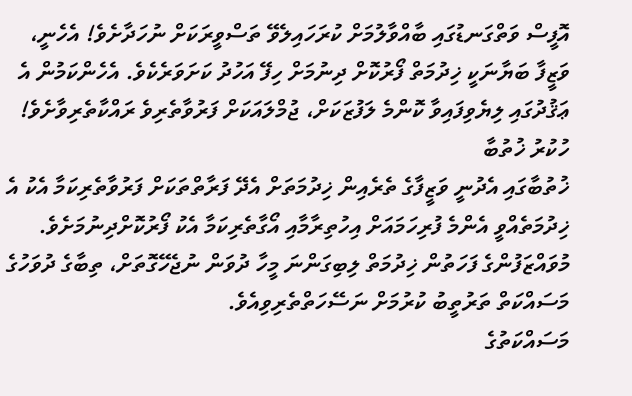އޮފީސް ވަތްގަނޑުގައި ބާއްވާލުމަށް ކުރަހައިލެވޭ ތަސްވީރަކަށް ނުހަދާށެވެ! އެހެނީ، ވަޒީފާ ބަޔާނަކީ ޚިދުމަތް ފޯރުކޮށް ދިނުމަށް ހިފޭ އަހުދު ކަށަވަރެކެވެ. އެހެންކަމުން އެ ޢަޤުދުގައި ލިޔެވިފައިވާ ކޮންމެ ލަފުޒަކަށް، ޖުމްލައަކަށް ފަރުވާތެރިވެ ރައްކާތެރިވާށެވެ! ހުކުރު ޚުތުބާ
ޚުތުބާގައި އެދުނީ ވަޒީފާގެ ތެރެއިން ޚިދުމަތަށް އެދޭ ފަރާތްތަކަށް ފަރުވާތެރިކަމާ އެކު އެ ޚިދުމަތެއްވީ އެންމެ ފުރިހަމައަށް އިހުތިރާމާއި އޯގާތެރިކަމާ އެކު ފޯރުކޮށްދިނުމަށެވެ. މުވައްޒަފުންގެ ފަހަތުން ޚިދުމަތް ލިބިގަންނަ މީހާ ދުވަން ނުޖެހޭގޮތަށް، ތިބާގެ ދުވަހުގެ މަސައްކަތް ތަރުތީބު ކުރުމަށް ނަސޭހަތްތެރިވިއެވެ.
މަސައްކަތުގެ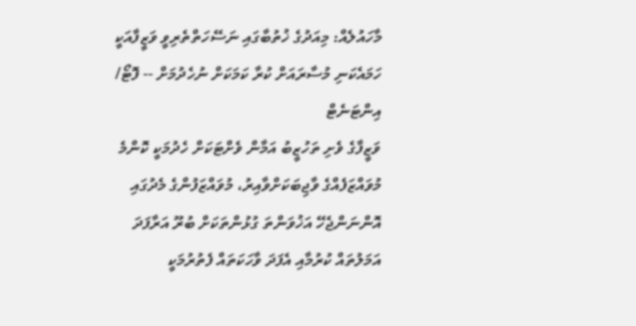މާހައުލެއް: މިއަދުގެ ޚުތުބާގައި ނަސޭހަތްތެރިވީ ވަޒީފާއަކީ ހަމައެކަނި މުސާރައަށް ކުރާ ކަމަކަށް ނުހެދުމަށް -- ފޮޓޯ/ އިންޓަނެޓް
ވަޒީފާގެ ވެށި ތަހުޒީބު އަމާން ވެށްޓަކަށް ހެދުމަކީ ކޮންމެ މުވައްޒަފެއްގެ ވާޖިބަކަށްވާއިރު، މުވައްޒަފުންގެ މެދުގައި އޮންނަންޖެހޭ އަޚުވަންތަ ގުޅުންތަކަށް ބުރޫ އަރާފަދަ އަމަލުތައް ކުރުމާއި އެފަދަ ވާހަކަތައް ފެތުރުމަކީ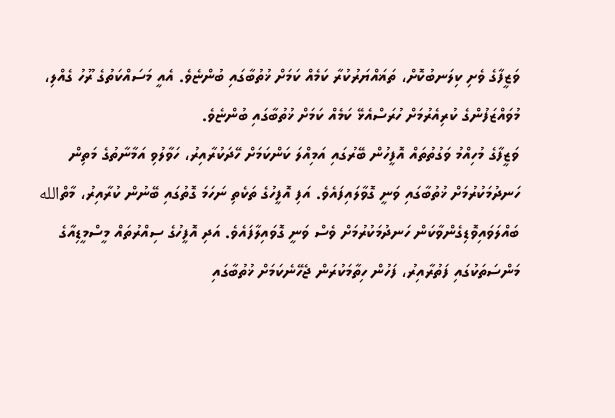ވަޒީފާގެ ވެށި ކިލަނބުކޮށް، ތަޣައްޔަރުކުރާ ކަމެއް ކަމަށް ޚުތުބާގައި ބުންޏެވެ. އެއީ މަސައްކަތުގެ ރޫހު ގެއްލި، މުވައްޒަފުންގެ ކުރިއެރުމަށް ހުރަސްއެޅޭ ކަމެއް ކަމަށް ޚުތުބާގައި ބުންޏެވެ.
ވަޒީފާގެ މުހިއްމު ވަގުތުތައް އޮފީހުން ބޭރުގައި އަމިއްލަ ކަންކަމަށް ހޭދަކުރާއިރު، ހަވާލުވި އަމާނާތުގެ މަތިން ހަނދުމަކުރުމަށް ޚުތުބާގައި ވަނީ ގޮވާލައިފައެވެ. އަފި އޮފީހުގެ ތަކެތި ނަހަމަ ގޮތުގައި ބޭނުން ކުރާއިރު، މާތްالله ބައްލަވައިވޮޑިގެންވާކަން ހަނދުމަކުރުމަށް ވެސް ވަނީ ގޮވައިލާފައެވެ. އަދި އޮފީހުގެ ސިއްރުތައް މީސްމީޑިއާގެ މަންސަތަކުގައި ފަތުރާއިރު، ފަހުން ހިތާމަކުރަން ޖެހޭނެކަމަށް ޚުތުބާގައި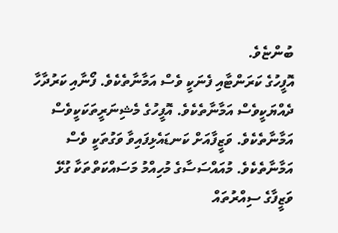ބުންޏެވެ.
އޮފީހުގެ ކަރަންޓާއި ފެނަކީ ވެސް އަމާނާތެކެވެ. ފޯނާއި ކަރުދާހާ ދެއްޔަކީވެސް އަމާނާތެކެވެ. އޮފީހުގެ މެޝިނަރީތަކަކީވެސް އަމާނާތެކެވެ. ވަޒީފާއަށް ކަނޑައެޅިފައިވާ ވަގުތަކީ ވެސް އަމާނާތެކެވެ. މުއައްސަސާގެ މުހިއްމު މަސައްކަތްތަކާ ގުޅޭ ވަޒީފާގެ ސިއްރުތައް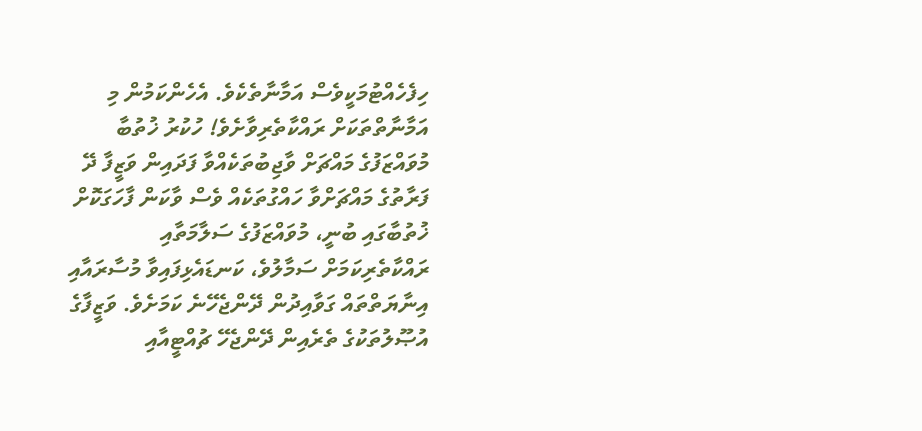ހިފެހެއްޓުމަކީވެސް އަމާނާތެކެވެ. އެހެންކަމުން މި އަމާނާތްތަކަށް ރައްކާތެރިވާށެވެ! ހުކުރު ޚުތުބާ
މުވައްޒަފުގެ މައްޗަށް ވާޖިބުތަކެއްވާ ފަދައިން ވަޒީފާ ދޭ ފަރާތުގެ މައްޗަށްވާ ހައްގުތަކެއް ވެސް ވާކަން ފާހަގަކޮށް ޚުތުބާގައި ބުނީ، މުވައްޒަފުގެ ސަލާމަތާއި ރައްކާތެރިކަމަށް ސަމާލުވެ، ކަނޑައެޅިފައިވާ މުސާރައާއި އިނާޔަތްތައް ގަވާއިދުން ދޭންޖެހޭނެ ކަމަށެވެ. ވަޒީފާގެ އުޞޫލުތަކުގެ ތެރެއިން ދޭންޖެހޭ ޗުއްޓީއާއި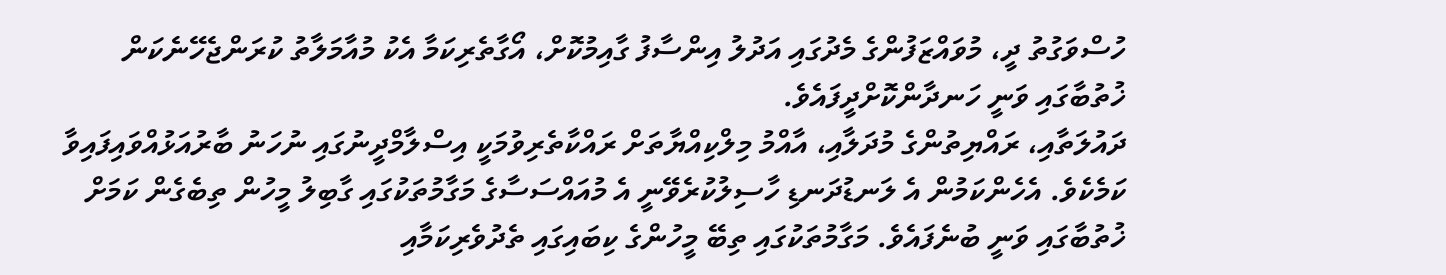ހުސްވަގުތު ދީ، މުވައްޒަފުންގެ މެދުގައި އަދުލު އިންސާފު ގާއިމުކޮށް، އޯގާތެރިކަމާ އެކު މުއާމަލާތު ކުރަންޖެހޭނެކަން ޚުތުބާގައި ވަނީ ހަނދާންކޮށްދީފައެވެ.
ދައުލަތާއި، ރައްޔިތުންގެ މުދަލާއި، އާއްމު މިލްކިއްޔާތަށް ރައްކާތެރިވުމަކީ އިސްލާމްދީނުގައި ނުހަނު ބާރުއަޅުއްވައިފައިވާ ކަމެކެވެ. އެހެންކަމުން އެ ލަނޑުދަނޑި ހާސިލުކުރެވޭނީ އެ މުއައްސަސާގެ މަގާމުތަކުގައި ގާބިލު މީހުން ތިބެގެން ކަމަށް ޚުތުބާގައި ވަނީ ބުނެފައެވެ. މަގާމުތަކުގައި ތިބޭ މީހުންގެ ކިބައިގައި ތެދުވެރިކަމާއި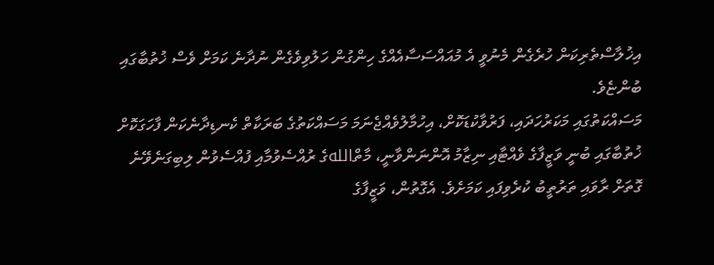އިޚުލާސްތެރިކަން ހުރެގެން މެނުވީ އެ މުއައްސަސާއެއްގެ ހިންގުން ހަލުވިވެގެން ނުދާނެ ކަމަށް ވެސް ޚުތުބާގައި ބުންޏެވެ.
މަސައްކަތުގައި މަކަރުހަދައި، ފަރުވާކުޑަކޮށް، އިހުމާލުވެއްޖެނަމަ މަސައްކަތުގެ ބަރަކާތް ކެނޑިދާނެކަން ފާހަގަކޮށް ޚުތުބާގައި ބުނީ ވަޒީފާގެ ވެއްޓާއި ނިޒާމު އޮންނަންވާނީ، މާތްاللهގެ ރުއްސެވުމާއި ފުއްސެވުން ލިބިގަނެވޭނެ ގޮތަށް ރާވައި ތަރުތީބު ކުރެވިފައި ކަމަށެވެ. އެގޮތުން، ވަޒީފާގެ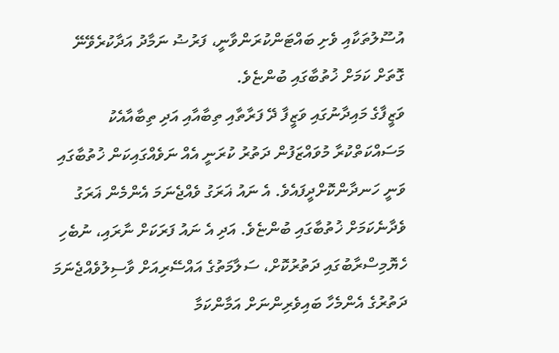އުސޫލުތަކާއި ވެށި ބައްޓަންކުރަންވާނީ، ފަރުޟު ނަމާދު އަދާކުރެވޭނޭ ގޮތަށް ކަމަށް ޚުތުބާގައި ބުންޏެވެ.
ވަޒީފާގެ މައިދާނުގައި ވަޒީފާ ދޭ ފަރާތާއި ތިބާއާއި އަދި ތިބާއާއެކު މަސައްކަތްކުރާ މުވައްޒަފުން ދަތުރު ކުރަނީ އެއް ނަވެއްގައިކަން ޚުތުބާގައި ވަނީ ހަނދާންކޮށްދީފައެވެ. އެ ނައު ޣަރަގު ވެއްޖެނަމަ އެންމެން ޣަރަގު ވެދާނެކަމަށް ޚުތުބާގައި ބުންޏެވެ. އަދި އެ ނައު ފަރަކަށް ނާރައި، ނުބެހި ހެޔޮމިސްރާބުގައި ދަތުރުކޮށް، ސަލާމަތުގެ އައްސޭރިއަށް ވާސިލުވެއްޖެނަމަ ދަތުރުގެ އެންމެހާ ބައިވެރިންނަށް އަމާންކަމާ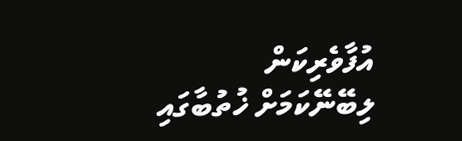އުފާވެރިކަން ލިބޭނޭކަމަށް ޚުތުބާގައި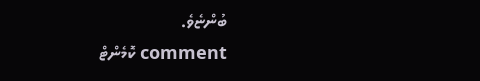ބުންޏެވެ.
comment ކޮމެންޓް